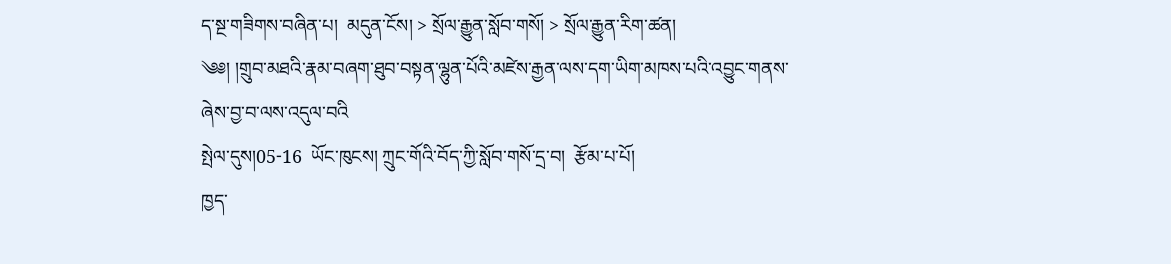ད་སྔ་གཟིགས་བཞིན་པ།  མདུན་ངོས། > སྲོལ་རྒྱུན་སློབ་གསོ། > སྲོལ་རྒྱུན་རིག་ཚན།
༄༅། །གྲུབ་མཐའི་རྣམ་བཞག་ཐུབ་བསྟན་ལྷུན་པོའི་མཛེས་རྒྱན་ལས་དག་ཡིག་མཁས་པའི་འབྱུང་གནས་ཞེས་བྱ་བ་ལས་འདུལ་བའི
སྤེལ་དུས།05-16  ཡོང་ཁུངས། ཀྲུང་གོའི་བོད་ཀྱི་སློབ་གསོ་དྲ་བ།  རྩོམ་པ་པོ།
ཁྱད་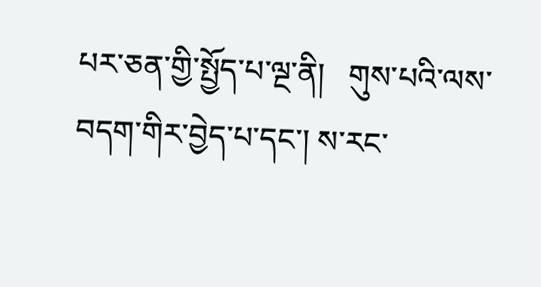པར་ཅན་གྱི་སྤྱོད་པ་ལྔ་ནི།   གུས་པའི་ལས་བདག་གིར་བྱེད་པ་དང་། ས་རང་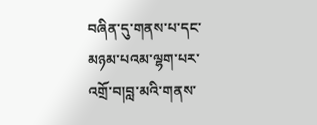བཞིན་དུ་གནས་པ་དང་མཉམ་པའམ་ལྷག་པར་འགྲོ་བ།བླ་མའི་གནས་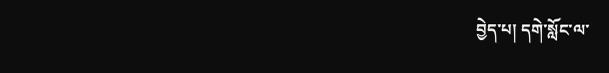བྱེད་པ། དགེ་སློང་ལ་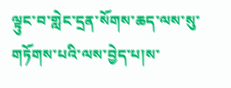ལྟུང་བ་གླེང་དྲན་སོགས་ཆད་ལས་སུ་གཏོགས་པའི་ལས་བྱེད་པ།ས་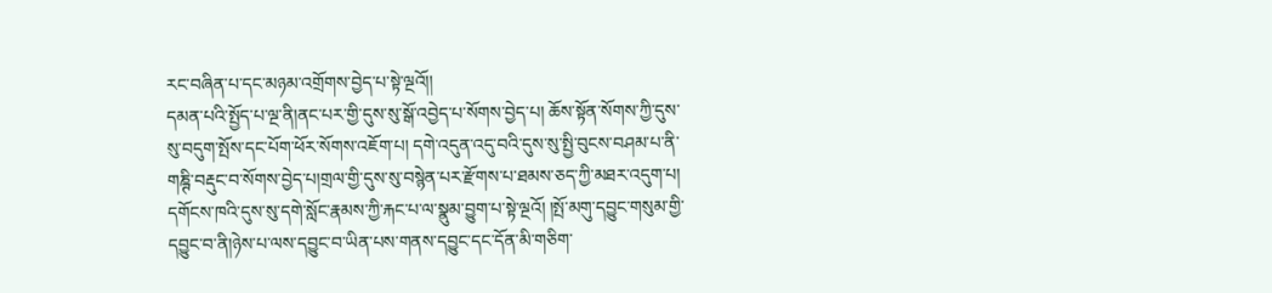རང་བཞིན་པ་དང་མཉམ་འགྲོགས་བྱེད་པ་སྟེ་ལྔའོ།།
དམན་པའི་སྤྱོད་པ་ལྔ་ནི།ནང་པར་གྱི་དུས་སུ་སྒོ་འབྱེད་པ་སོགས་བྱེད་པ། ཆོས་སྟོན་སོགས་ཀྱི་དུས་སུ་བདུག་སྤོས་དང་པོག་ཕོར་སོགས་འཇོག་པ། དགེ་འདུན་འདུ་བའི་དུས་སུ་སྤྱི་བུངས་བཤམ་པ་ནི་གཎྚི་བརྡུང་བ་སོགས་བྱེད་པ།གྲལ་གྱི་དུས་སུ་བསྙེན་པར་རྫོགས་པ་ཐམས་ཅད་ཀྱི་མཐར་འདུག་པ། དགོངས་ཁའི་དུས་སུ་དགེ་སློང་རྣམས་ཀྱི་རྐང་པ་ལ་སྣུམ་བྱུག་པ་སྟེ་ལྔའོ། །སྤོ་མགུ་དབྱུང་གསུམ་གྱི་དབྱུང་བ་ནི།ཉེས་པ་ལས་དབྱུང་བ་ཡིན་པས་གནས་དབྱུང་དང་དོན་མི་གཅིག་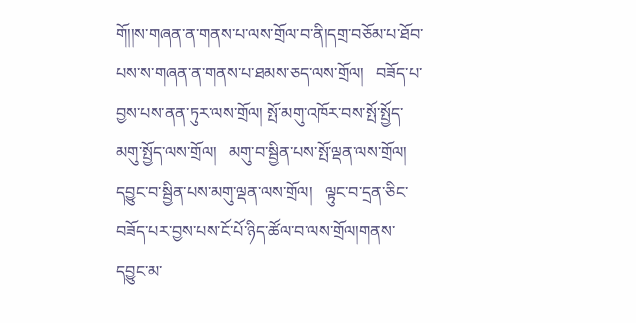གོ།།ས་གཞན་ན་གནས་པ་ལས་གྲོལ་བ་ནི།དགྲ་བཅོམ་པ་ཐོབ་པས་ས་གཞན་ན་གནས་པ་ཐམས་ཅད་ལས་གྲོལ།   བཟོད་པ་བྱས་པས་ནན་ཏུར་ལས་གྲོལ། སྤོ་མགུ་འཁོར་བས་སྤོ་སྤྱོད་མགུ་སྤྱོད་ལས་གྲོལ།   མགུ་བ་སྦྱིན་པས་སྤོ་ལྡན་ལས་གྲོལ། དབྱུང་བ་སྦྱིན་པས་མགུ་ལྡན་ལས་གྲོལ།   ལྟུང་བ་དྲན་ཅིང་བཟོད་པར་བྱས་པས་ངོ་པོ་ཉིད་ཚོལ་བ་ལས་གྲོལ།གནས་དབྱུང་མ་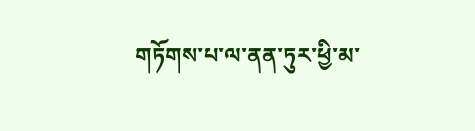གཏོགས་པ་ལ་ནན་ཏུར་ཕྱི་མ་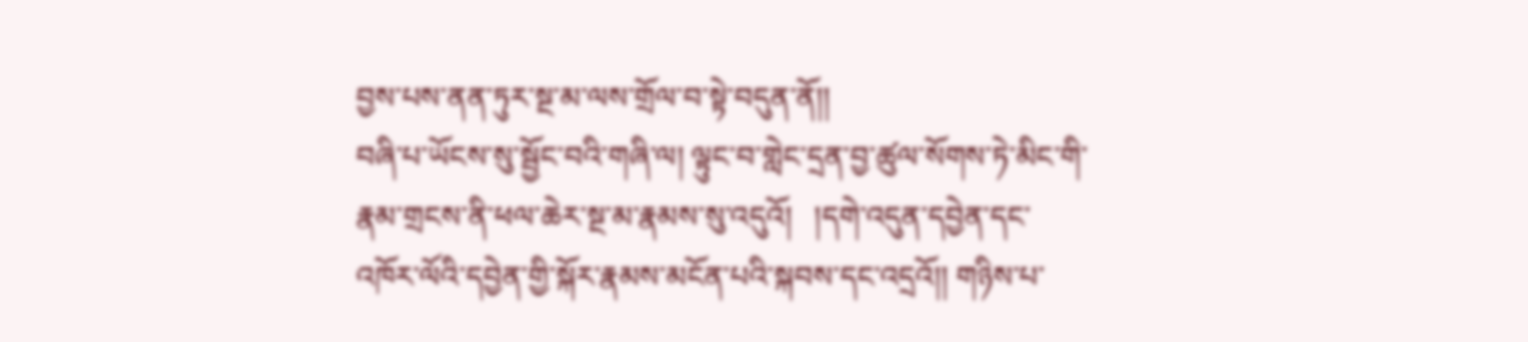བྱས་པས་ནན་ཏུར་སྔ་མ་ལས་གྲོལ་བ་སྟེ་བདུན་ནོ།།
བཞི་པ་ཡོངས་སུ་སྦྱོང་བའི་གཞི་ལ། ལྟུང་བ་གླེང་དྲན་བྱ་ཚུལ་སོགས་ཏེ་མིང་གི་རྣམ་གྲངས་ནི་ཕལ་ཆེར་སྔ་མ་རྣམས་སུ་འདུའོ།   །དགེ་འདུན་དབྱེན་དང་འཁོར་ལོའི་དབྱེན་གྱི་སྐོར་རྣམས་མངོན་པའི་སྐབས་དང་འདྲའོ།། གཉིས་པ་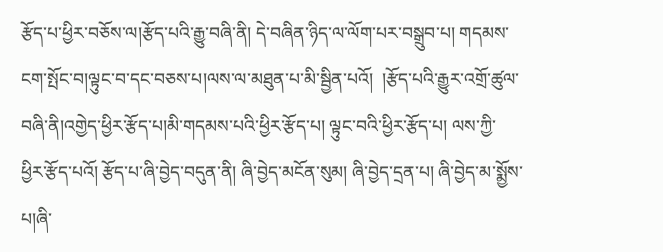རྩོད་པ་ཕྱིར་བཅོས་ལ།རྩོད་པའི་རྒྱུ་བཞི་ནི། དེ་བཞིན་ཉིད་ལ་ལོག་པར་བསྒྲུབ་པ། གདམས་ངག་སྤོང་བ།ལྟུང་བ་དང་བཅས་པ།ལས་ལ་མཐུན་པ་མི་སྦྱིན་པའོ།  །རྩོད་པའི་རྒྱུར་འགྲོ་ཚུལ་བཞི་ནི།འགྱེད་ཕྱིར་རྩོད་པ།མི་གདམས་པའི་ཕྱིར་རྩོད་པ། ལྟུང་བའི་ཕྱིར་རྩོད་པ། ལས་ཀྱི་ཕྱིར་རྩོད་པའོ། རྩོད་པ་ཞི་བྱེད་བདུན་ནི། ཞི་བྱེད་མངོན་སུམ། ཞི་བྱེད་དྲན་པ། ཞི་བྱེད་མ་སྨྱོས་པ།ཞི་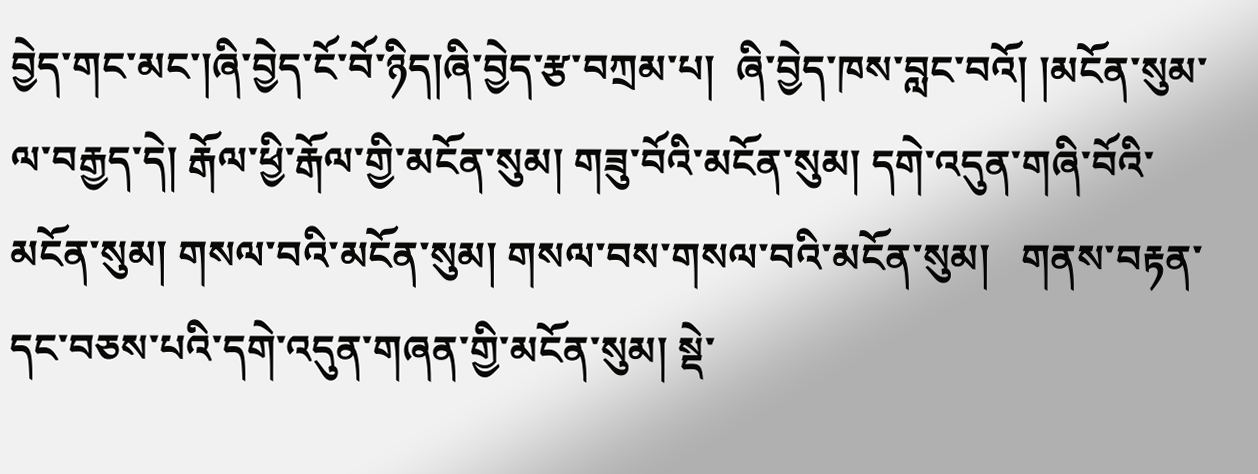བྱེད་གང་མང་།ཞི་བྱེད་ངོ་བོ་ཉིད།ཞི་བྱེད་རྩ་བཀྲམ་པ།  ཞི་བྱེད་ཁས་བླང་བའོ། །མངོན་སུམ་ལ་བརྒྱད་དེ། རྒོལ་ཕྱི་རྒོལ་གྱི་མངོན་སུམ། གཟུ་བོའི་མངོན་སུམ། དགེ་འདུན་གཞི་བོའི་མངོན་སུམ། གསལ་བའི་མངོན་སུམ། གསལ་བས་གསལ་བའི་མངོན་སུམ།   གནས་བརྟན་དང་བཅས་པའི་དགེ་འདུན་གཞན་གྱི་མངོན་སུམ། སྡེ་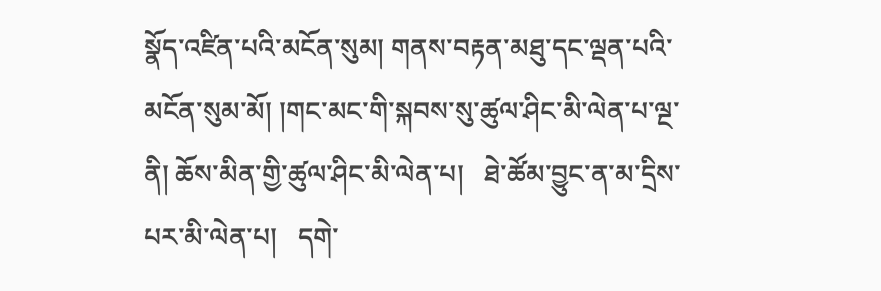སྣོད་འཛིན་པའི་མངོན་སུམ། གནས་བརྟན་མཐུ་དང་ལྡན་པའི་མངོན་སུམ་མོ། །གང་མང་གི་སྐབས་སུ་ཚུལ་ཤིང་མི་ལེན་པ་ལྔ་ནི། ཆོས་མིན་གྱི་ཚུལ་ཤིང་མི་ལེན་པ།   ཐེ་ཚོམ་བྱུང་ན་མ་དྲིས་པར་མི་ལེན་པ།   དགེ་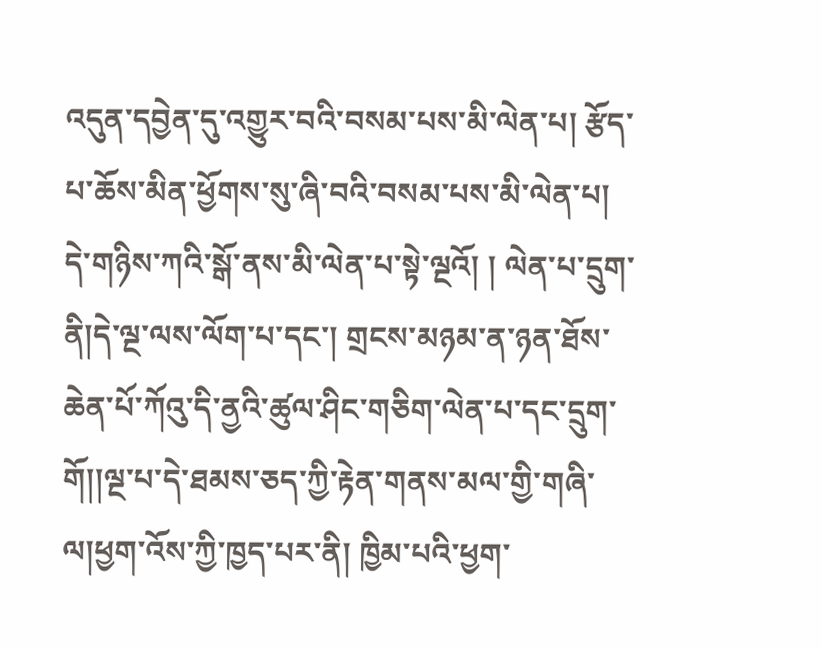འདུན་དབྱེན་དུ་འགྱུར་བའི་བསམ་པས་མི་ལེན་པ། རྩོད་པ་ཆོས་མིན་ཕྱོགས་སུ་ཞི་བའི་བསམ་པས་མི་ལེན་པ།   དེ་གཉིས་ཀའི་སྒོ་ནས་མི་ལེན་པ་སྟེ་ལྔའོ། ། ལེན་པ་དྲུག་ནི།དེ་ལྔ་ལས་ལོག་པ་དང་། གྲངས་མཉམ་ན་ཉན་ཐོས་ཆེན་པོ་ཀོའུ་དི་ནྱའི་ཚུལ་ཤིང་གཅིག་ལེན་པ་དང་དྲུག་གོ།།ལྔ་པ་དེ་ཐམས་ཅད་ཀྱི་རྟེན་གནས་མལ་གྱི་གཞི་ལ།ཕྱག་འོས་ཀྱི་ཁྱད་པར་ནི། ཁྱིམ་པའི་ཕྱག་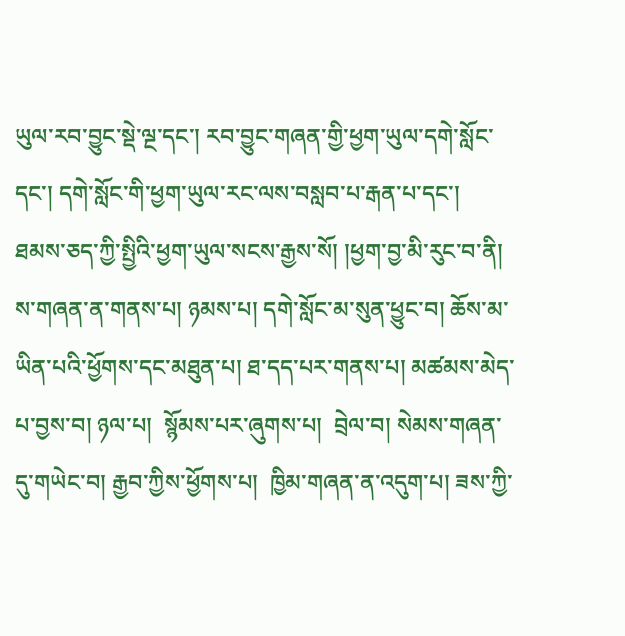ཡུལ་རབ་བྱུང་སྡེ་ལྔ་དང་། རབ་བྱུང་གཞན་གྱི་ཕྱག་ཡུལ་དགེ་སློང་དང་། དགེ་སློང་གི་ཕྱག་ཡུལ་རང་ལས་བསླབ་པ་རྒན་པ་དང་།   ཐམས་ཅད་ཀྱི་སྤྱིའི་ཕྱག་ཡུལ་སངས་རྒྱས་སོ། །ཕྱག་བྱ་མི་རུང་བ་ནི། ས་གཞན་ན་གནས་པ། ཉམས་པ། དགེ་སློང་མ་སུན་ཕྱུང་བ། ཆོས་མ་ཡིན་པའི་ཕྱོགས་དང་མཐུན་པ། ཐ་དད་པར་གནས་པ། མཚམས་མེད་པ་བྱས་བ། ཉལ་པ།  སྙོམས་པར་ཞུགས་པ།  བྲེལ་བ། སེམས་གཞན་དུ་གཡེང་བ། རྒྱབ་ཀྱིས་ཕྱོགས་པ།  ཁྱིམ་གཞན་ན་འདུག་པ། ཟས་ཀྱི་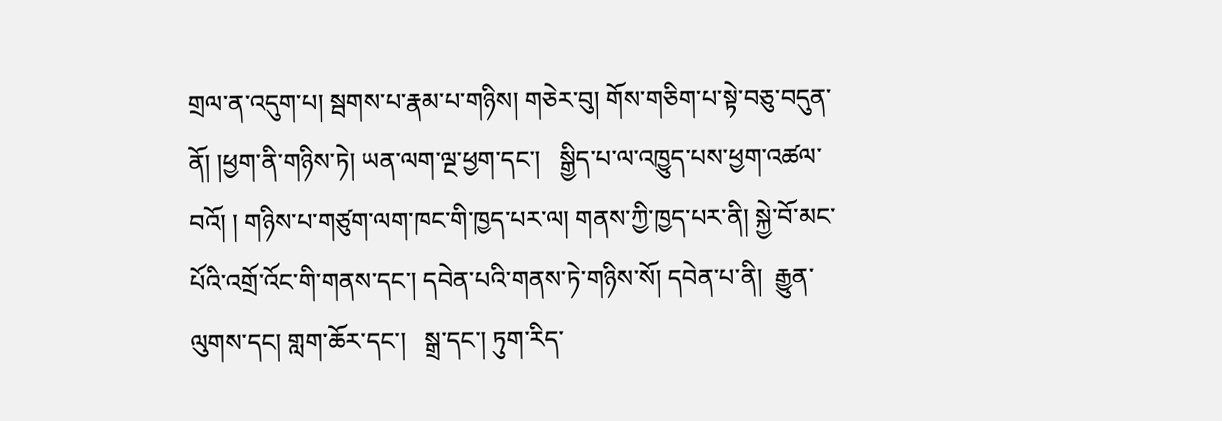གྲལ་ན་འདུག་པ། སྦགས་པ་རྣམ་པ་གཉིས། གཅེར་བུ། གོས་གཅིག་པ་སྟེ་བཅུ་བདུན་ནོ། །ཕྱག་ནི་གཉིས་ཏེ། ཡན་ལག་ལྔ་ཕྱག་དང་།   སྒྱིད་པ་ལ་འཁྱུད་པས་ཕྱག་འཚལ་བའོ། ། གཉིས་པ་གཙུག་ལག་ཁང་གི་ཁྱད་པར་ལ། གནས་ཀྱི་ཁྱད་པར་ནི། སྐྱེ་བོ་མང་པོའི་འགྲོ་འོང་གི་གནས་དང་། དབེན་པའི་གནས་ཏེ་གཉིས་སོ། དབེན་པ་ནི།  རྒྱུན་ལུགས་དང། གླག་ཆོར་དང་།   སྒྲ་དང་། ཏུག་རིད་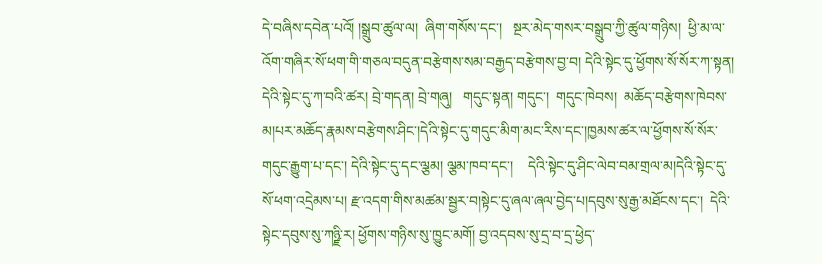དེ་བཞིས་དབེན་པའོ། །སྒྲུབ་ཚུལ་ལ།  ཞིག་གསོས་དང་།   སྔར་མེད་གསར་བསྒྲུབ་ཀྱི་ཚུལ་གཉིས།  ཕྱི་མ་ལ་འོག་གཞིར་སོ་ཕག་གི་གཅལ་བདུན་བརྩེགས་སམ་བརྒྱད་བརྩེགས་བྱ་བ། དེའི་སྟེང་དུ་ཕྱོགས་སོ་སོར་ཀ་སྟན། དེའི་སྟེང་དུ་ཀ་བའི་ཚར། བྲེ་གདན། བྲེ་གཞུ།   གདུང་སྟན། གདུང་།  གདུང་ཁེབས།  མཆོད་བརྩེགས་ཁེབས་མ།པར་མཆོད་རྣམས་བརྩེགས་ཤིང་།དེའི་སྟེང་དུ་གདུང་མིག་མང་རིས་དང་།ཁྱམས་ཚར་ལ་ཕྱོགས་སོ་སོར་གདུང་རྒྱུག་པ་དང་། དེའི་སྟེང་དུ་དང་ལྕམ། ལྕམ་ཁབ་དང་།    དེའི་སྟེང་དུ་ཤིང་ལེབ་བམ་གྲལ་མ།དེའི་སྟེང་དུ་སོ་ཕག་འདྲེམས་པ། རྫ་འདག་གིས་མཚམ་སྦྱར་བ།སྟེང་དུ་ཞལ་ཞལ་བྱེད་པ།དབུས་སུ་རྒྱ་མཐོངས་དང་།  དེའི་སྟེང་དབུས་སུ་ཀཉྫི་ར། ཕྱོགས་གཉིས་སུ་ཁྱུང་མགོ། བྱ་འདབས་སུ་དྲ་བ་དྲ་ཕྱེད་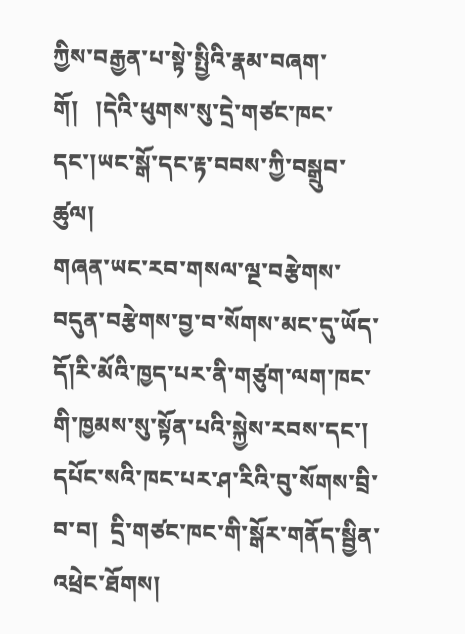ཀྱིས་བརྒྱན་པ་སྟེ་སྤྱིའི་རྣམ་བཞག་གོ།   །དེའི་ཕུགས་སུ་དྲེ་གཙང་ཁང་དང་།ཡང་སྒོ་དང་རྟ་བབས་ཀྱི་བསྒྲུབ་ཚུལ།
གཞན་ཡང་རབ་གསལ་ལྔ་བརྩེགས་བདུན་བརྩེགས་བྱ་བ་སོགས་མང་དུ་ཡོད་དོ།རི་མོའི་ཁྱད་པར་ནི་གཙུག་ལག་ཁང་གི་ཁྱམས་སུ་སྟོན་པའི་སྐྱེས་རབས་དང་། དཔོང་སའི་ཁང་པར་ཤ་རིའི་བུ་སོགས་བྲི་བ་བ།  དྲི་གཙང་ཁང་གི་སྒོར་གནོད་སྦྱིན་འཕྲེང་ཐོགས།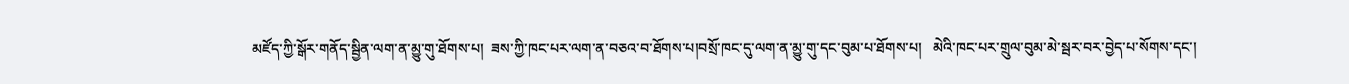མཛོད་ཀྱི་སྒོར་གནོད་སྦྱིན་ལག་ན་མྱུ་གུ་ཐོགས་པ།  ཟས་ཀྱི་ཁང་པར་ལག་ན་བཅའ་བ་ཐོགས་པ།བསྲོ་ཁང་དུ་ལག་ན་མྱུ་གུ་དང་བུམ་པ་ཐོགས་པ།   མེའི་ཁང་པར་གྲུལ་བུམ་མེ་སྦར་བར་བྱེད་པ་སོགས་དང་།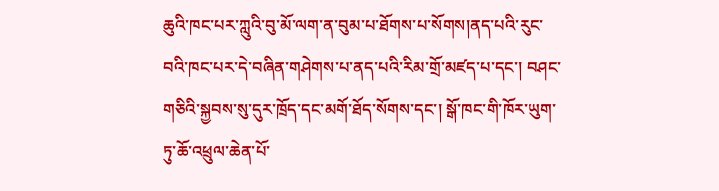ཆུའི་ཁང་པར་ཀླུའི་བུ་མོ་ལག་ན་བུམ་པ་ཐོགས་པ་སོགས།ནད་པའི་རུང་བའི་ཁང་པར་དེ་བཞིན་གཤེགས་པ་ནད་པའི་རིམ་གྲོ་མཛད་པ་དང་། བཤང་གཅིའི་སྐྱབས་སུ་དུར་ཁྲོད་དང་མགོ་ཐོད་སོགས་དང་། སྒོ་ཁང་གི་ཁོར་ཡུག་ཏུ་ཆོ་འཕྲུལ་ཆེན་པོ་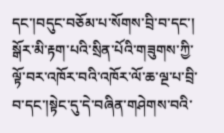དང་།བདུང་བཅོམ་པ་སོགས་བྲི་བ་དང་། སྒོར་མི་རྟག་པའི་སྲིན་པོའི་གཟུགས་ཀྱི་ལྟོ་བར་འཁོར་བའི་འཁོར་ལོ་ཆ་ལྔ་པ་བྲི་བ་དང་།སྟེང་དུ་དེ་བཞིན་གཤེགས་བའི་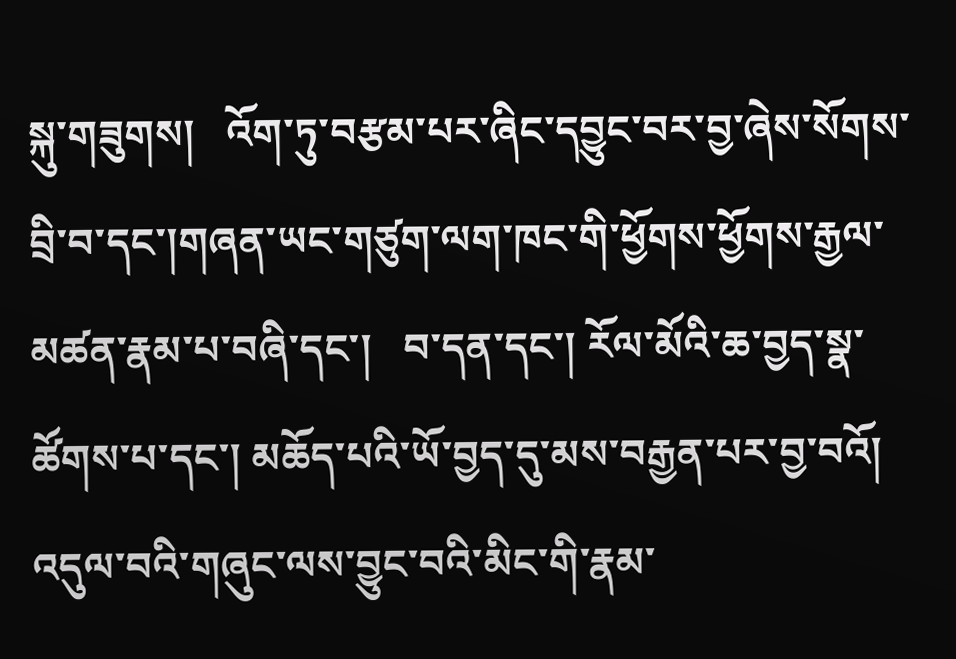སྐུ་གཟུགས།   འོག་ཏུ་བརྩམ་པར་ཞིང་དབྱུང་བར་བྱ་ཞེས་སོགས་བྲི་བ་དང་།གཞན་ཡང་གཙུག་ལག་ཁང་གི་ཕྱོགས་ཕྱོགས་རྒྱལ་མཚན་རྣམ་པ་བཞི་དང་།   བ་དན་དང་། རོལ་མོའི་ཆ་བྱད་སྣ་ཚོགས་པ་དང་། མཆོད་པའི་ཡོ་བྱད་དུ་མས་བརྒྱན་པར་བྱ་བའོ། འདུལ་བའི་གཞུང་ལས་བྱུང་བའི་མིང་གི་རྣམ་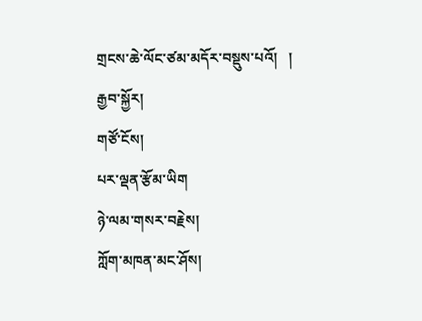གྲངས་ཆེ་ལོང་ཙམ་མདོར་བསྡུས་པའོ།   །
རྒྱབ་སྐྱོར།
གཙོ་ངོས།
པར་ལྡན་རྩོམ་ཡིག
ཉེ་ལམ་གསར་བརྗེས།
ཀློག་མཁན་མང་ཤོས།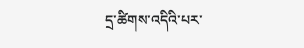དྲ་ཚིགས་འདིའི་པར་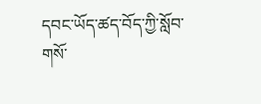དབང་ཡོད་ཚད་བོད་ཀྱི་སློབ་གསོ་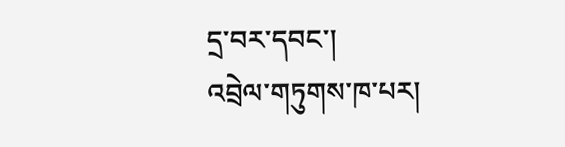དྲ་བར་དབང་།
འབྲེལ་གཏུགས་ཁ་པར།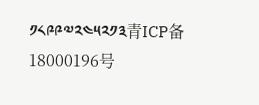༡༨༩༩༧༢༤༥༢༡༣青ICP备18000196号